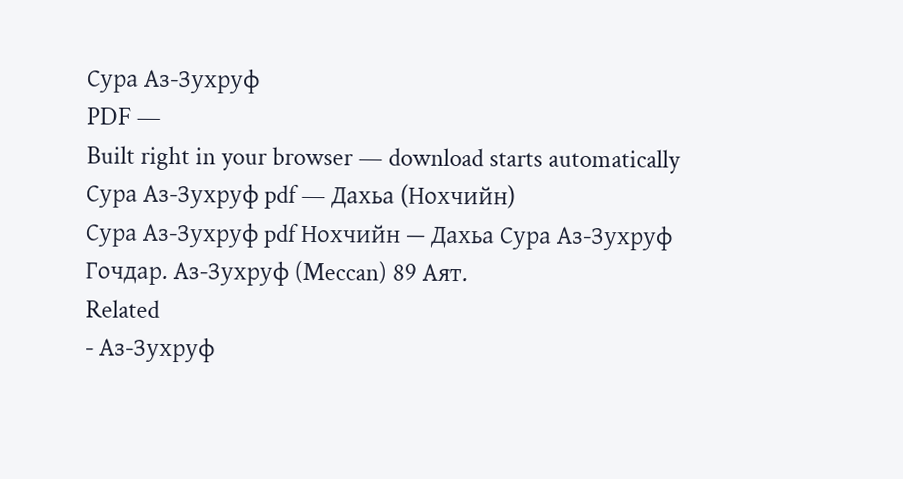Сура Аз-Зухруф
PDF —
Built right in your browser — download starts automatically
Сура Аз-Зухруф pdf — Дахьа (Нохчийн)
Сура Аз-Зухруф pdf Нохчийн — Дахьа Сура Аз-Зухруф Гочдар. Аз-Зухруф (Meccan) 89 Аят.
Related
- Аз-Зухруф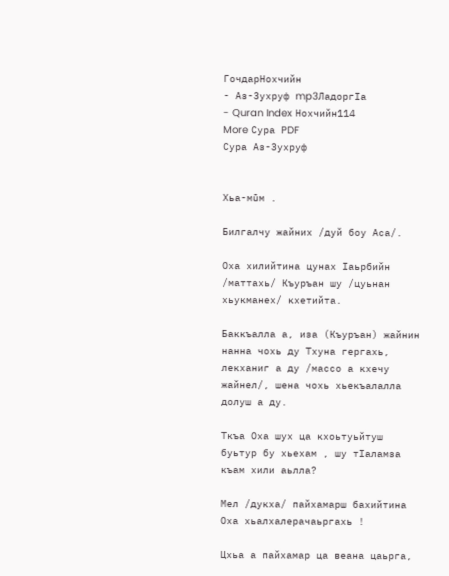ГочдарНохчийн
- Аз-Зухруф mp3ЛадоргӀа
- Quran Index Нохчийн114
More Сура PDF
Сура Аз-Зухруф


Хьа-мūм .

Билгалчу жайних /дуй боу Аса/.

Оха хилийтина цунах Iаьрбийн /маттахь/ Къуръан шу /цуьнан хьукманех/ кхетийта.

Баккъалла а, иза (Къуръан) жайнин нанна чохь ду Тхуна гергахь‚ лекханиг а ду /массо а кхечу жайнел/‚ шена чохь хьекъалалла долуш а ду.

Ткъа Оха шух ца кхоьтуьйтуш буьтур бу хьехам , шу тIаламза къам хили аьлла?

Мел /дукха/ пайхамарш бахийтина Оха хьалхалерачаьргахь !

Цхьа а пайхамар ца веана цаьрга,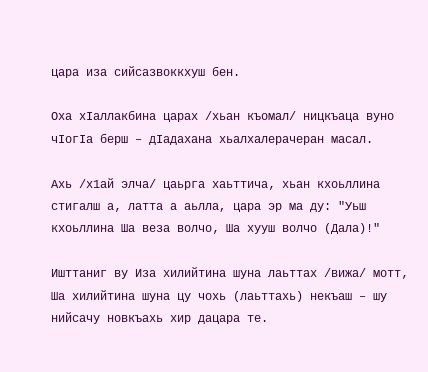цара иза сийсазвоккхуш бен.

Оха хIаллакбина царах /хьан къомал/ ницкъаца вуно чIогIа берш – дIадахана хьалхалерачеран масал.

Ахь /х1ай элча/ цаьрга хаьттича‚ хьан кхоьллина стигалш а‚ латта а аьлла, цара эр ма ду: "Уьш кхоьллина Ша веза волчо‚ Ша хууш волчо (Дала)!"

Ишттаниг ву Иза хилийтина шуна лаьттах /вижа/ мотт‚ Ша хилийтина шуна цу чохь (лаьттахь) некъаш – шу нийсачу новкъахь хир дацара те.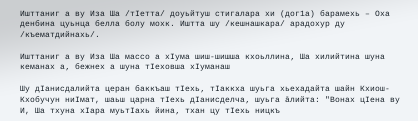Ишттаниг а ву Иза Ша /тIетта/ доуьйтуш стигалара хи (дог1а) барамехь – Оха денбина цуьнца белла болу мохк. Иштта шу /кешнашкара/ арадохур ду /къематдийнахь/.

Ишттаниг а ву Иза Ша массо а хIума шиш-шишша кхоьллина‚ Ша хилийтина шуна кеманах а‚ бежнех а шуна тIеховша хIуманаш

Шу дIанисдалийта церан баккъаш тIехь‚ тIаккха шуьга хьехадайта шайн Кхиош-Кхобучун ниIмат, шаьш царна тIехь дIанисделча‚ шуьга āлийта: "Вонах цIена ву И, Ша тхуна хIара муьтIахь йина‚ тхан цу тIехь ницкъ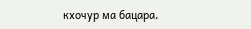кхочур ма бацара.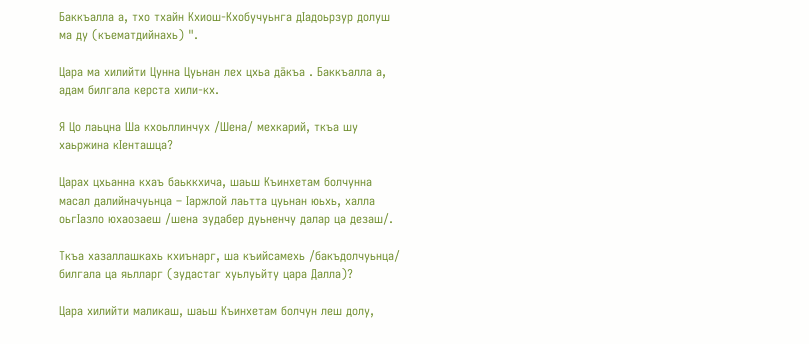Баккъалла а, тхо тхайн Кхиош-Кхобучуьнга дIадоьрзур долуш ма ду (къематдийнахь) ".

Цара ма хилийти Цунна Цуьнан лех цхьа дāкъа . Баккъалла а, адам билгала керста хили-кх.

Я Цо лаьцна Ша кхоьллинчух /Шена/ мехкарий‚ ткъа шу хаьржина кIенташца?

Царах цхьанна кхаъ баьккхича, шаьш Къинхетам болчунна масал далийначуьнца – Iаржлой лаьтта цуьнан юьхь‚ халла оьгIазло юхаозаеш /шена зудабер дуьненчу далар ца дезаш/.

Ткъа хазаллашкахь кхиънарг, ша къийсамехь /бакъдолчуьнца/ билгала ца яьлларг (зудастаг хуьлуьйту цара Далла)?

Цара хилийти маликаш‚ шаьш Къинхетам болчун леш долу‚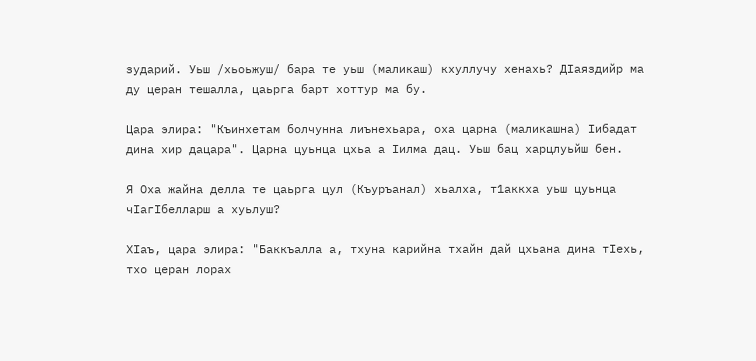зударий. Уьш /хьоьжуш/ бара те уьш (маликаш) кхуллучу хенахь? ДIаяздийр ма ду церан тешалла‚ цаьрга барт хоттур ма бу.

Цара элира: "Къинхетам болчунна лиънехьара‚ оха царна (маликашна) Iибадат дина хир дацара". Царна цуьнца цхьа а Iилма дац. Уьш бац харцлуьйш бен.

Я Оха жайна делла те цаьрга цул (Къуръанал) хьалха, т1аккха уьш цуьнца чIагIбелларш а хуьлуш?

ХIаъ‚ цара элира: "Баккъалла а, тхуна карийна тхайн дай цхьана дина тIехь‚ тхо церан лорах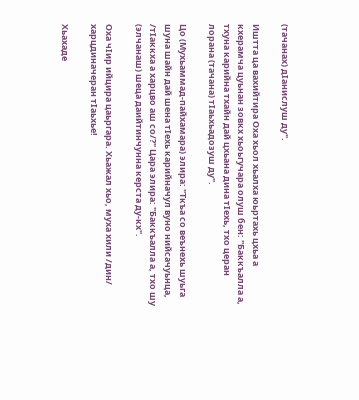(тачанах) дIанислуш ду".

Иштта ца вахийтира Оха хьол хьалха юьртахь цхьа а кхерамча цуьнан зовкх хьоьгучара олуш бен: "Баккъалла а, тхуна карийна тхайн дай цхьана дина тIехь‚ тхо церан лорана (тачана) тIаьхьадозуш ду".

Цо (Мухьаммад-пайхамара) элира: "Ткъа со веънехь шуьга шуна шайн дай шена тIехь карийначул вуно нийсачуьнца‚ /тIаккха а харцво аш со/?" Цара элира: "Баккъалла а, тхо шу (элчанаш) шеца даийтинчунна керста ду-кх".

Оха чIир ийцира цаьргара. Хьажал хьо‚ муха хили /дин/ харцдиначеран тIаьхье!

Хьахаде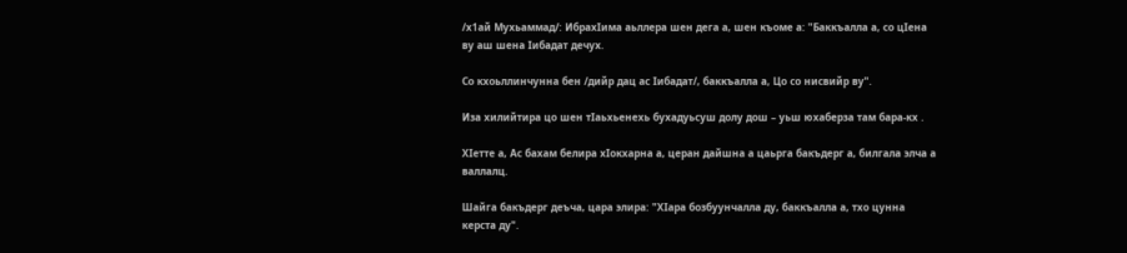/х1ай Мухьаммад/: ИбрахIима аьллера шен дега а‚ шен къоме а: "Баккъалла а, со цIена ву аш шена Iибадат дечух.

Со кхоьллинчунна бен /дийр дац ас Iибадат/‚ баккъалла а, Цо со нисвийр ву".

Иза хилийтира цо шен тIаьхьенехь бухадуьсуш долу дош – уьш юхаберза там бара-кх .

ХIетте а‚ Ас бахам белира хIокхарна а‚ церан дайшна а цаьрга бакъдерг а‚ билгала элча а валлалц.

Шайга бакъдерг деъча‚ цара элира: "ХIара бозбуунчалла ду‚ баккъалла а, тхо цунна керста ду".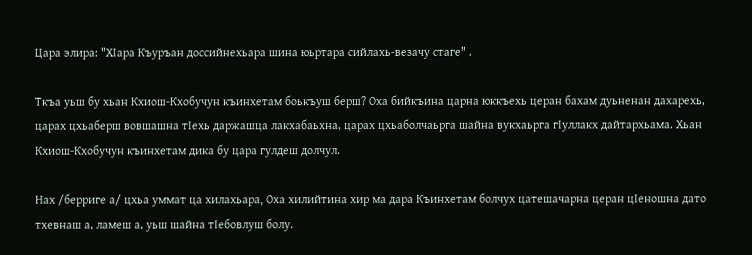Цара элира: "ХIара Къуръан доссийнехьара шина юьртара сийлахь-везачу стаге" .

Ткъа уьш бу хьан Кхиош-Кхобучун къинхетам боькъуш берш? Оха бийкъина царна юккъехь церан бахам дуьненан дахарехь‚ царах цхьаберш вовшашна тIехь даржашца лакхабаьхна‚ царах цхьаболчаьрга шайна вукхаьрга гIуллакх дайтархьама. Хьан Кхиош-Кхобучун къинхетам дика бу цара гулдеш долчул.

Нах /берриге а/ цхьа уммат ца хилахьара, Оха хилийтина хир ма дара Къинхетам болчух цатешачарна церан цIеношна дато тхевнаш а‚ ламеш а‚ уьш шайна тIебовлуш болу.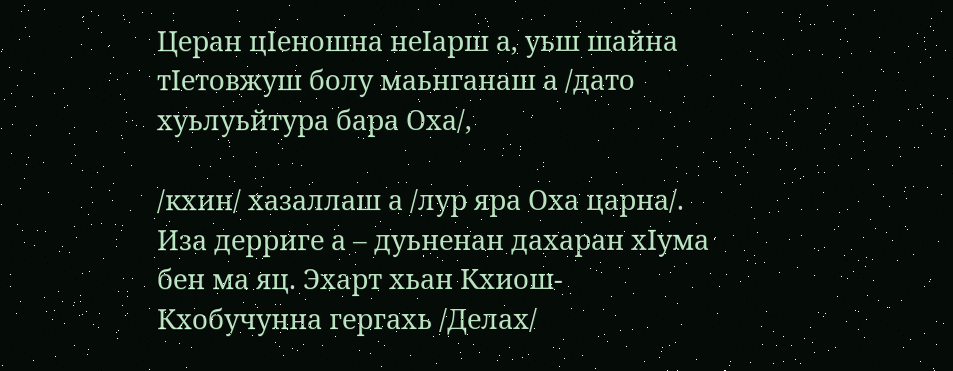Церан цIеношна неIарш а‚ уьш шайна тIетовжуш болу маьнганаш а /дато хуьлуьйтура бара Оха/,

/кхин/ хазаллаш а /лур яра Оха царна/. Иза дерриге а – дуьненан дахаран хIума бен ма яц. Эхарт хьан Кхиош-Кхобучунна гергахь /Делах/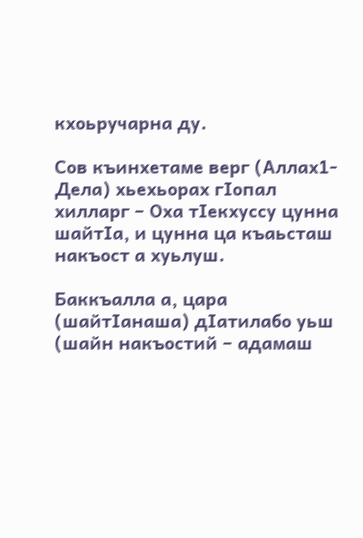кхоьручарна ду.

Сов къинхетаме верг (Аллах1-Дела) хьехьорах гIопал хилларг – Оха тIекхуссу цунна шайтIа, и цунна ца къаьсташ накъост а хуьлуш.

Баккъалла а, цара (шайтIанаша) дIатилабо уьш (шайн накъостий – адамаш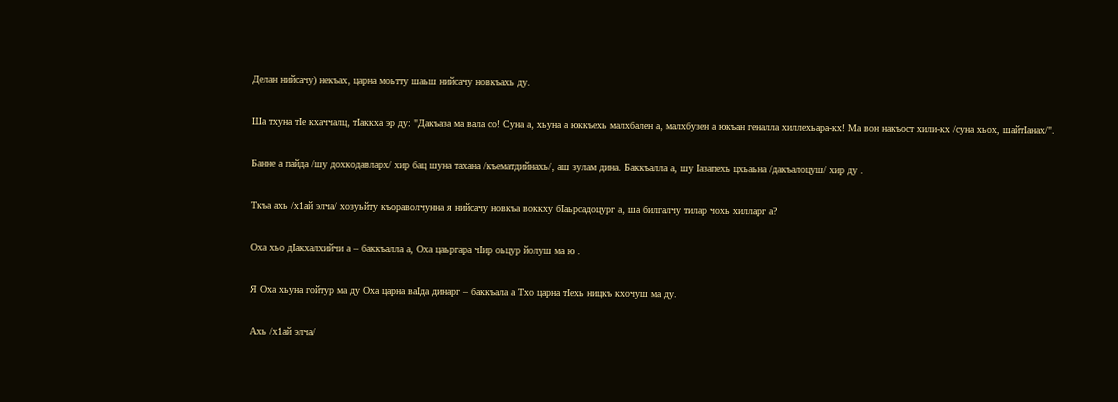Делан нийсачу) некъах‚ царна моьтту шаьш нийсачу новкъахь ду.

Ша тхуна тIе кхаччалц‚ тIаккха эр ду: "Дакъаза ма вала со! Суна а‚ хьуна а юккъехь малхбален а‚ малхбузен а юкъан геналла хиллехьара-кх! Ма вон накъост хили-кх /суна хьох, шайтIанах/".

Банне а пайда /шу дохкодавларх/ хир бац шуна тахана /къематдийнахь/‚ аш зулам дина. Баккъалла а, шу Iазапехь цхьаьна /дакъалоцуш/ хир ду .

Ткъа ахь /х1ай элча/ хозуьйту къораволчунна я нийсачу новкъа воккху бIаьрсадоцург а‚ ша билгалчу тилар чохь хилларг а?

Оха хьо дIакхалхийчи а – баккъалла а, Оха цаьргара чIир оьцур йолуш ма ю .

Я Оха хьуна гойтур ма ду Оха царна ваIда динарг – баккъала а Тхо царна тIехь ницкъ кхочуш ма ду.

Ахь /х1ай элча/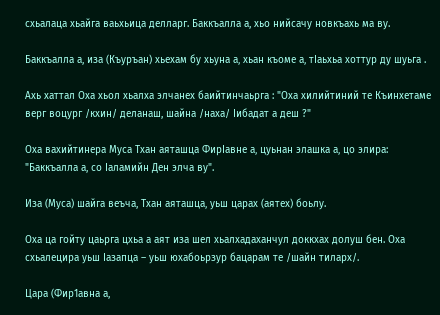схьалаца хьайга ваьхьица делларг. Баккъалла а, хьо нийсачу новкъахь ма ву.

Баккъалла а, иза (Къуръан) хьехам бу хьуна а‚ хьан къоме а‚ тIаьхьа хоттур ду шуьга .

Ахь хаттал Оха хьол хьалха элчанех баийтинчаьрга : "Оха хилийтиний те Къинхетаме верг воцург /кхин/ деланаш, шайна /наха/ Iибадат а деш ?"

Оха вахийтинера Муса Тхан аяташца ФирIавне а‚ цуьнан элашка а‚ цо элира: "Баккъалла а, со Iаламийн Ден элча ву".

Иза (Муса) шайга веъча, Тхан аяташца‚ уьш царах (аятех) боьлу.

Оха ца гойту цаьрга цхьа а аят иза шел хьалхадаханчул доккхах долуш бен. Оха схьалецира уьш Iазапца – уьш юхабоьрзур бацарам те /шайн тиларх/.

Цара (Фир1авна а,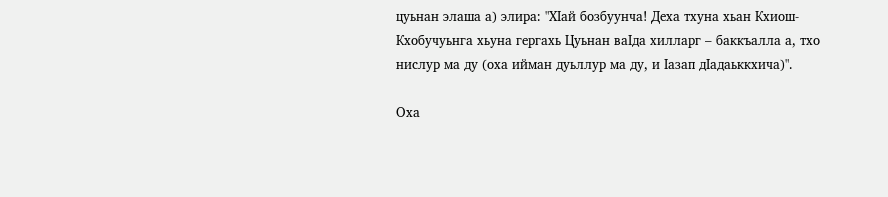цуьнан элаша а) элира: "ХIай бозбуунча! Деха тхуна хьан Кхиош-Кхобучуьнга хьуна гергахь Цуьнан ваIда хилларг – баккъалла а, тхо нислур ма ду (оха ийман дуьллур ма ду, и Iазап дIадаьккхича)".

Оха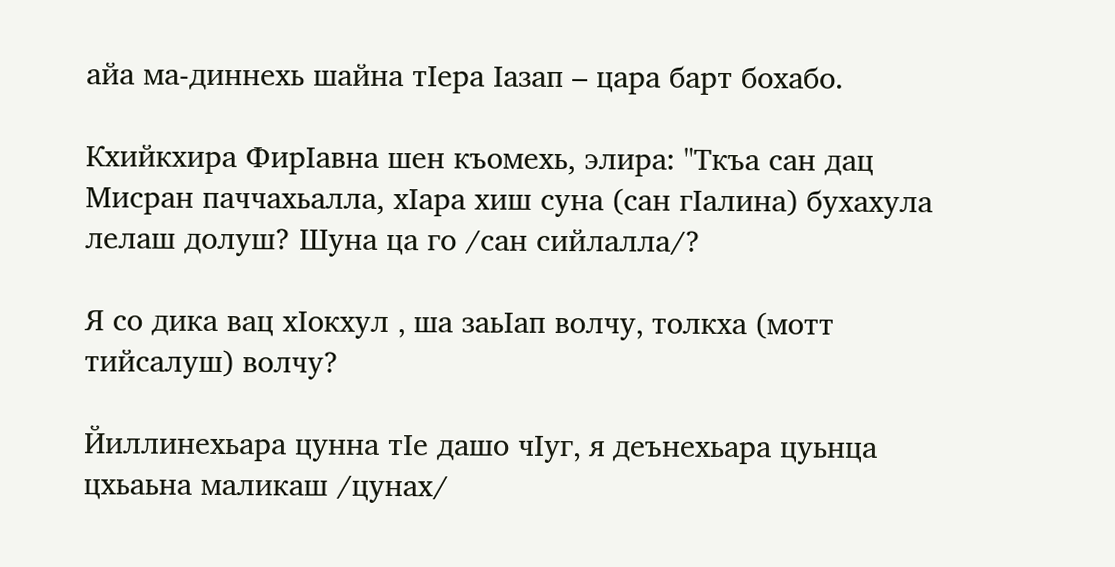айа ма-диннехь шайна тIера Iазап – цара барт бохабо.

Кхийкхира ФирIавна шен къомехь, элира: "Ткъа сан дац Мисран паччахьалла, хIара хиш суна (сан гIалина) бухахула лелаш долуш? Шуна ца го /сан сийлалла/?

Я со дика вац хIокхул ‚ ша заьIап волчу‚ толкха (мотт тийсалуш) волчу?

Йиллинехьара цунна тIе дашо чIуг‚ я деънехьара цуьнца цхьаьна маликаш /цунах/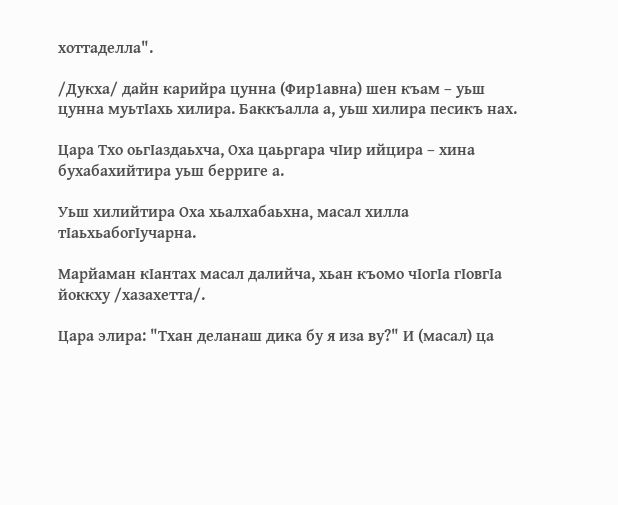хоттаделла".

/Дукха/ дайн карийра цунна (Фир1авна) шен къам – уьш цунна муьтIахь хилира. Баккъалла а, уьш хилира песикъ нах.

Цара Тхо оьгIаздаьхча, Оха цаьргара чIир ийцира – хина бухабахийтира уьш берриге а.

Уьш хилийтира Оха хьалхабаьхна‚ масал хилла тIаьхьабогIучарна.

Марйаман кIантах масал далийча, хьан къомо чIогIа гIовгIа йоккху /хазахетта/.

Цара элира: "Тхан деланаш дика бу я иза ву?" И (масал) ца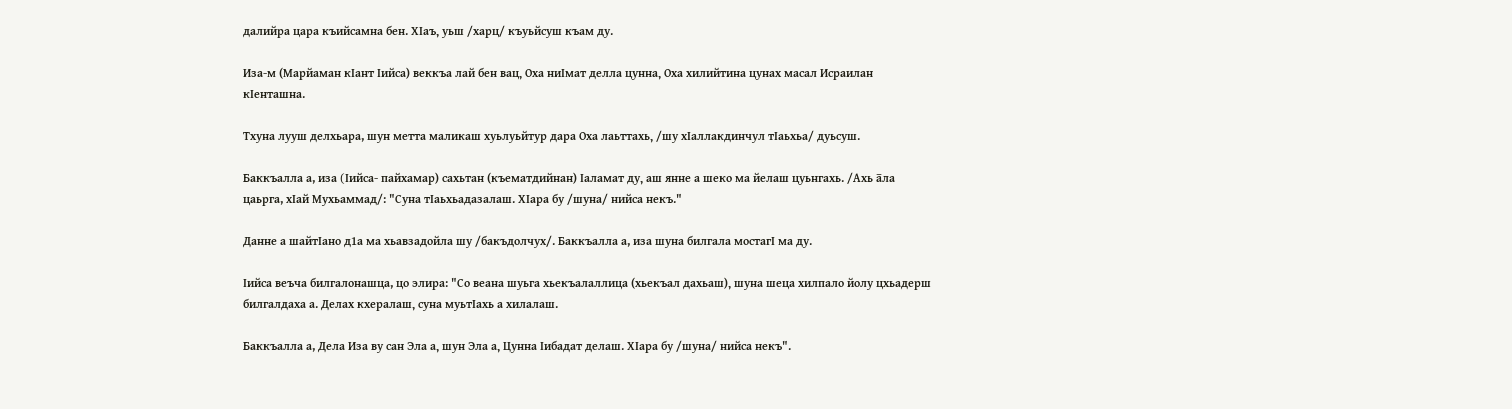далийра цара къийсамна бен. ХIаъ‚ уьш /харц/ къуьйсуш къам ду.

Иза-м (Марйаман кIант Iийса) веккъа лай бен вац‚ Оха ниIмат делла цунна‚ Оха хилийтина цунах масал Исраилан кIенташна.

Тхуна лууш делхьара, шун метта маликаш хуьлуьйтур дара Оха лаьттахь‚ /шу хIаллакдинчул тIаьхьа/ дуьсуш.

Баккъалла а, иза (Iийса- пайхамар) сахьтан (къематдийнан) Iаламат ду‚ аш янне а шеко ма йелаш цуьнгахь. /Ахь āла цаьрга, хIай Мухьаммад/: "Суна тIаьхьадазалаш. ХIара бу /шуна/ нийса некъ."

Данне а шайтIано д1а ма хьавзадойла шу /бакъдолчух/. Баккъалла а, иза шуна билгала мостагI ма ду.

Iийса веъча билгалонашца, цо элира: "Со веана шуьга хьекъалаллица (хьекъал дахьаш)‚ шуна шеца хилпало йолу цхьадерш билгалдаха а. Делах кхералаш‚ суна муьтIахь а хилалаш.

Баккъалла а, Дела Иза ву сан Эла а‚ шун Эла а‚ Цунна Iибадат делаш. ХIара бу /шуна/ нийса некъ".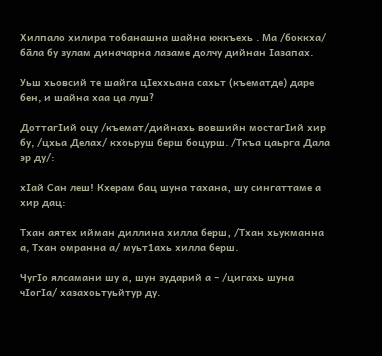Хилпало хилира тобанашна шайна юккъехь . Ма /боккха/ бāла бу зулам диначарна лазаме долчу дийнан Iазапах.

Уьш хьовсий те шайга цIеххьана сахьт (къематде) даре бен, и шайна хаа ца луш?

ДоттагIий оцу /къемат/дийнахь вовшийн мостагIий хир бу, /цхьа Делах/ кхоьруш берш боцурш. /Ткъа цаьрга Дала эр ду/:

хIай Сан леш! Кхерам бац шуна тахана‚ шу сингаттаме а хир дац:

Тхан аятех ийман диллина хилла берш‚ /Тхан хьукманна а, Тхан омранна а/ муьт1ахь хилла берш.

ЧугIо ялсамани шу а‚ шун зударий а – /цигахь шуна чIогIа/ хазахоьтуьйтур ду.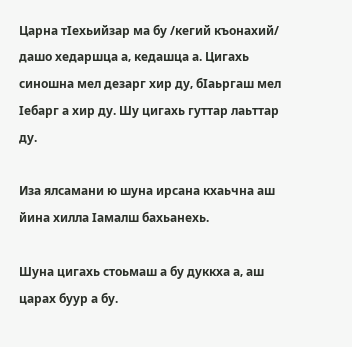Царна тIехьийзар ма бу /кегий къонахий/ дашо хедаршца а‚ кедашца а. Цигахь синошна мел дезарг хир ду‚ бIаьргаш мел Iебарг а хир ду. Шу цигахь гуттар лаьттар ду.

Иза ялсамани ю шуна ирсана кхаьчна аш йина хилла Iамалш бахьанехь.

Шуна цигахь стоьмаш а бу дуккха а‚ аш царах буур а бу.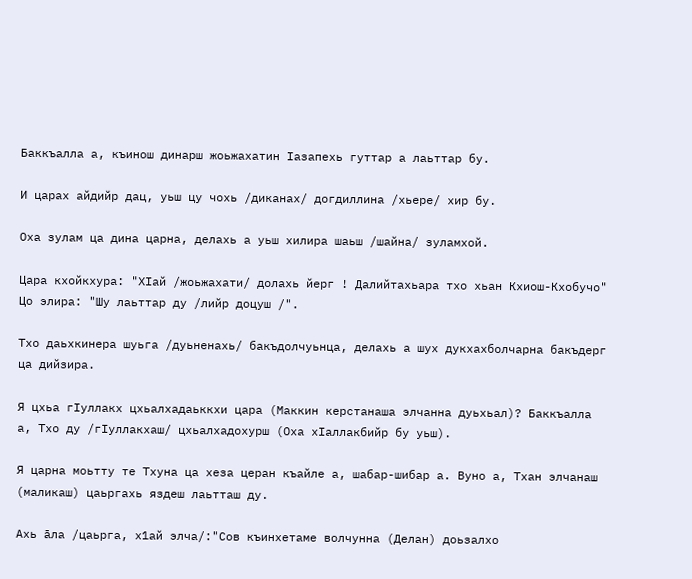Баккъалла а, къинош динарш жоьжахатин Iазапехь гуттар а лаьттар бу.

И царах айдийр дац‚ уьш цу чохь /диканах/ догдиллина /хьере/ хир бу.

Оха зулам ца дина царна‚ делахь а уьш хилира шаьш /шайна/ зуламхой.

Цара кхойкхура: "ХIай /жоьжахати/ долахь йерг ! Далийтахьара тхо хьан Кхиош-Кхобучо" Цо элира: "Шу лаьттар ду /лийр доцуш /".

Тхо даьхкинера шуьга /дуьненахь/ бакъдолчуьнца‚ делахь а шух дукхахболчарна бакъдерг ца дийзира.

Я цхьа гIуллакх цхьалхадаьккхи цара (Маккин керстанаша элчанна дуьхьал)? Баккъалла а, Тхо ду /гIуллакхаш/ цхьалхадохурш (Оха хIаллакбийр бу уьш).

Я царна моьтту те Тхуна ца хеза церан къайле а‚ шабар-шибар а. Вуно а‚ Тхан элчанаш (маликаш) цаьргахь яздеш лаьтташ ду.

Ахь āла /цаьрга, х1ай элча/:"Сов къинхетаме волчунна (Делан) доьзалхо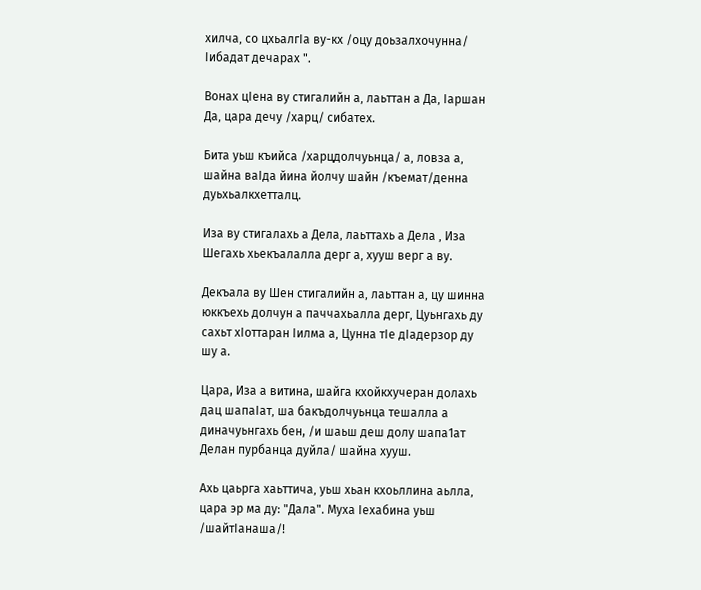хилча‚ со цхьалгIа ву-кх /оцу доьзалхочунна/ Iибадат дечарах ".

Вонах цIена ву стигалийн а‚ лаьттан а Да‚ Iаршан Да‚ цара дечу /харц/ сибатех.

Бита уьш къийса /харцдолчуьнца/ а‚ ловза а‚ шайна ваIда йина йолчу шайн /къемат/денна дуьхьалкхетталц.

Иза ву стигалахь а Дела‚ лаьттахь а Дела ‚ Иза Шегахь хьекъалалла дерг а‚ хууш верг а ву.

Декъала ву Шен стигалийн а‚ лаьттан а‚ цу шинна юккъехь долчун а паччахьалла дерг‚ Цуьнгахь ду сахьт хIоттаран Iилма а‚ Цунна тIе дIадерзор ду шу а.

Цара, Иза а витина, шайга кхойкхучеран долахь дац шапаIат‚ ша бакъдолчуьнца тешалла а диначуьнгахь бен, /и шаьш деш долу шапа1ат Делан пурбанца дуйла/ шайна хууш.

Ахь цаьрга хаьттича‚ уьш хьан кхоьллина аьлла‚ цара эр ма ду: "Дала". Муха Iехабина уьш /шайтIанаша/!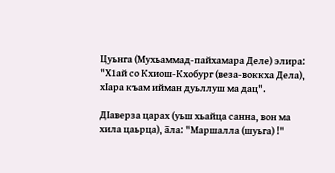Цуьнга (Мухьаммад-пайхамара Деле) элира: "Х1ай со Кхиош-Кхобург (веза-воккха Дела)‚ хIара къам ийман дуьллуш ма дац".

ДIаверза царах (уьш хьайца санна, вон ма хила цаьрца)‚ āла: "Маршалла (шуьга) !"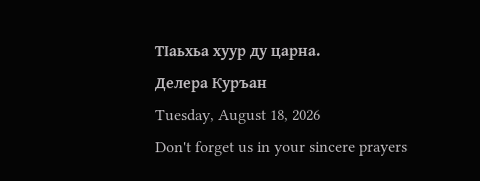ТIаьхьа хуур ду царна.
Делера Куръан
Tuesday, August 18, 2026
Don't forget us in your sincere prayers